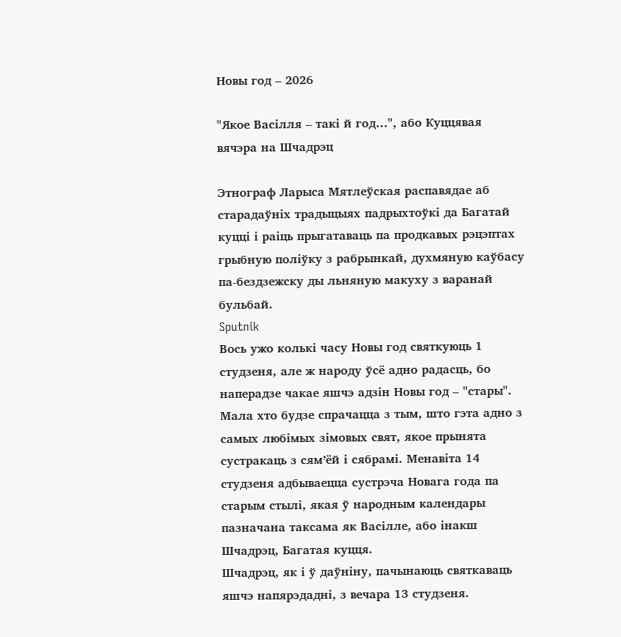Новы год – 2026

"Якое Васілля – такі й год…", або Куццявая вячэра на Шчадрэц

Этнограф Ларыса Мятлеўская распавядае аб старадаўніх традыцыях падрыхтоўкі да Багатай куцці і раіць прыгатаваць па продкавых рэцэптах грыбную поліўку з рабрынкай, духмяную каўбасу па-бездзежску ды льняную макуху з варанай бульбай.
Sputnik
Вось ужо колькі часу Новы год святкуюць 1 студзеня, але ж народу ўсё адно радасць, бо наперадзе чакае яшчэ адзін Новы год – "стары". Мала хто будзе спрачацца з тым, што гэта адно з самых любімых зімовых свят, якое прынята сустракаць з сям’ёй і сябрамі. Менавіта 14 студзеня адбываецца сустрэча Новага года па старым стылі, якая ў народным календары пазначана таксама як Васілле, або інакш Шчадрэц, Багатая куцця.
Шчадрэц, як і ў даўніну, пачынаюць святкаваць яшчэ напярэдадні, з вечара 13 студзеня.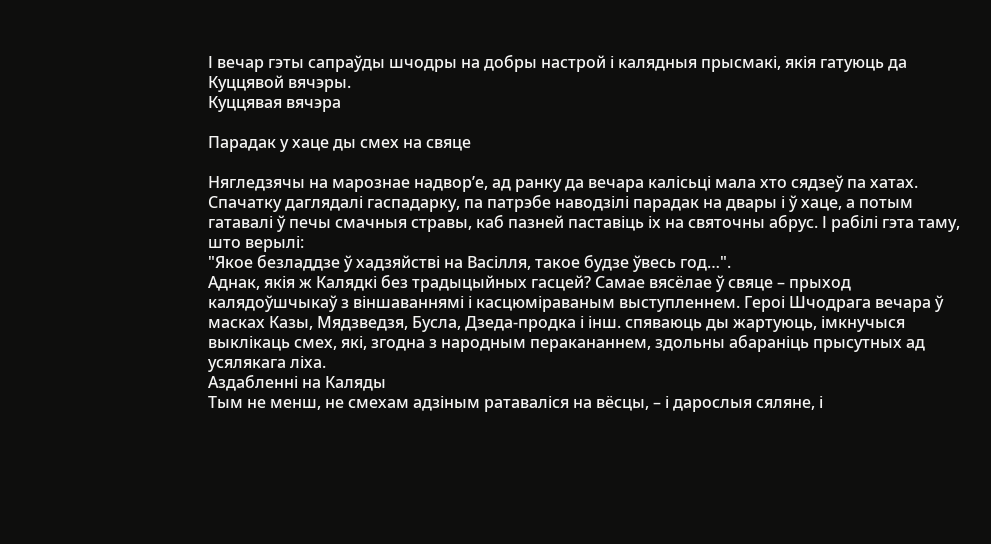І вечар гэты сапраўды шчодры на добры настрой і калядныя прысмакі, якія гатуюць да Куццявой вячэры.
Куццявая вячэра

Парадак у хаце ды смех на свяце

Нягледзячы на марознае надвор’е, ад ранку да вечара калісьці мала хто сядзеў па хатах. Спачатку даглядалі гаспадарку, па патрэбе наводзілі парадак на двары і ў хаце, а потым гатавалі ў печы смачныя стравы, каб пазней паставіць іх на святочны абрус. І рабілі гэта таму, што верылі:
"Якое безладдзе ў хадзяйстві на Васілля, такое будзе ўвесь год…".
Аднак, якія ж Калядкі без традыцыйных гасцей? Самае вясёлае ў свяце – прыход калядоўшчыкаў з віншаваннямі і касцюміраваным выступленнем. Героі Шчодрага вечара ў масках Казы, Мядзведзя, Бусла, Дзеда-продка і інш. спяваюць ды жартуюць, імкнучыся выклікаць смех, які, згодна з народным перакананнем, здольны абараніць прысутных ад усялякага ліха.
Аздабленні на Каляды
Тым не менш, не смехам адзіным ратаваліся на вёсцы, – і дарослыя сяляне, і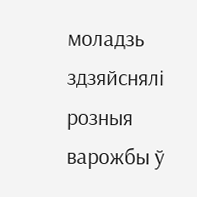моладзь здзяйснялі розныя варожбы ў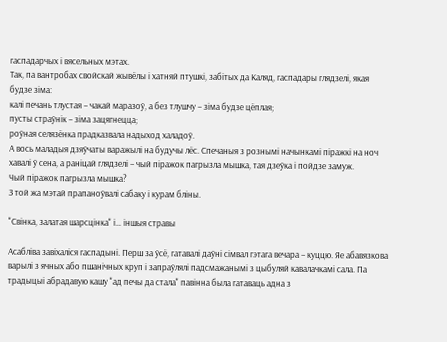гаспадарчых і вясельных мэтах.
Так, па вантробах свойскай жывёлы і хатняй птушкі, забітых да Каляд, гаспадары глядзелі, якая будзе зіма:
калі печань тлустая – чакай маразоў, а без тлушчу – зіма будзе цёплая;
пусты страўнік – зіма зацягнецца;
роўная селязёнка прадказвала надыход халадоў.
А вось маладыя дзяўчаты варажылі на будучы лёс. Спечаныя з рознымі начынкамі піражкі на ноч хавалі ў сена, а раніцай глядзелі – чый піражок пагрызла мышка, тая дзеўка і пойдзе замуж.
Чый піражок пагрызла мышка?
З той жа мэтай прапаноўвалі сабаку і курам бліны.

"Свінка, залатая шарсцінка" і… іншыя стравы

Асабліва завіхаліся гаспадыні. Перш за ўсё, гатавалі даўні сімвал гэтага вечара – куццю. Яе абавязкова варылі з ячных або пшанічных круп і запраўлялі падсмажанымі з цыбуляй кавалачкамі сала. Па традыцыі абрадавую кашу "ад печы да стала" павінна была гатаваць адна з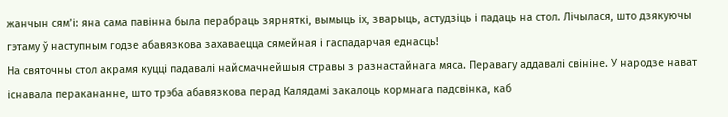жанчын сям’і: яна сама павінна была перабраць зярняткі, вымыць іх, зварыць, астудзіць і падаць на стол. Лічылася, што дзякуючы гэтаму ў наступным годзе абавязкова захаваецца сямейная і гаспадарчая еднасць!
На святочны стол акрамя куцці падавалі найсмачнейшыя стравы з разнастайнага мяса. Перавагу аддавалі свініне. У народзе нават існавала перакананне, што трэба абавязкова перад Калядамі закалоць кормнага падсвінка, каб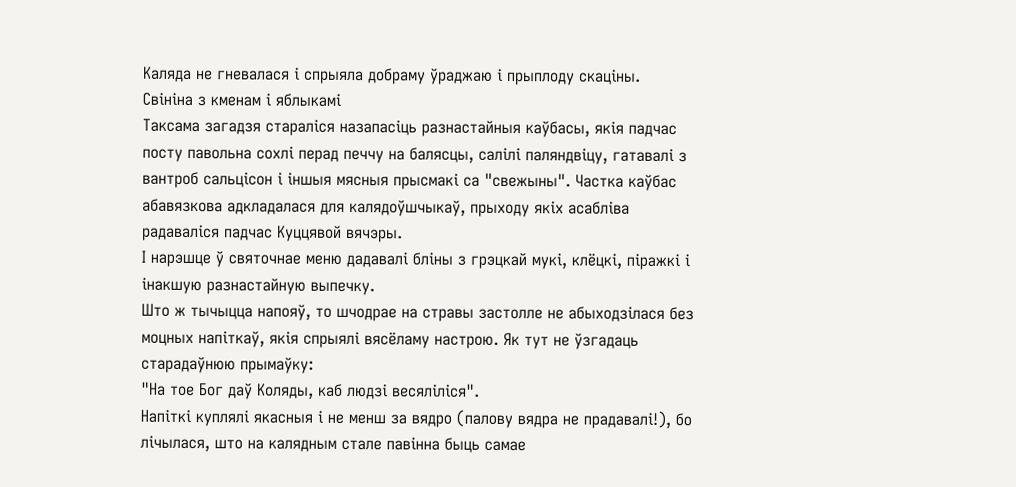Каляда не гневалася і спрыяла добраму ўраджаю і прыплоду скаціны.
Свініна з кменам і яблыкамі
Таксама загадзя стараліся назапасіць разнастайныя каўбасы, якія падчас посту павольна сохлі перад печчу на балясцы, салілі паляндвіцу, гатавалі з вантроб сальцісон і іншыя мясныя прысмакі са "свежыны". Частка каўбас абавязкова адкладалася для калядоўшчыкаў, прыходу якіх асабліва радаваліся падчас Куццявой вячэры.
І нарэшце ў святочнае меню дадавалі бліны з грэцкай мукі, клёцкі, піражкі і інакшую разнастайную выпечку.
Што ж тычыцца напояў, то шчодрае на стравы застолле не абыходзілася без моцных напіткаў, якія спрыялі вясёламу настрою. Як тут не ўзгадаць старадаўнюю прымаўку:
"На тое Бог даў Коляды, каб людзі весяліліся".
Напіткі куплялі якасныя і не менш за вядро (палову вядра не прадавалі!), бо лічылася, што на калядным стале павінна быць самае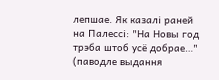лепшае. Як казалі раней на Палессі: "На Новы год трэба штоб усё добрае…" (паводле выдання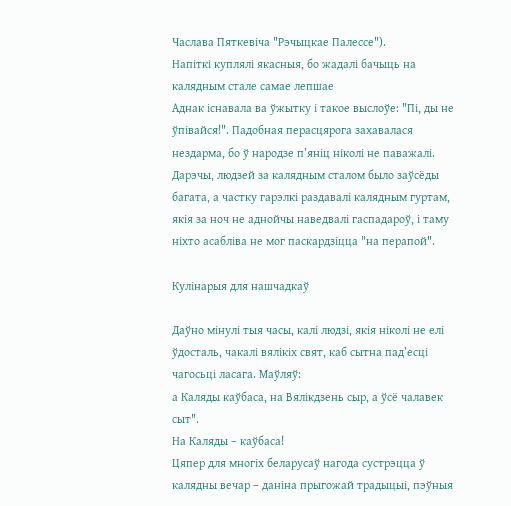Часлава Пяткевіча "Рэчыцкае Палессе").
Напіткі куплялі якасныя, бо жадалі бачыць на калядным стале самае лепшае
Аднак існавала ва ўжытку і такое выслоўе: "Пі, ды не ўпівайся!". Падобная перасцярога захавалася нездарма, бо ў народзе п’яніц ніколі не паважалі. Дарэчы, людзей за калядным сталом было заўсёды багата, а частку гарэлкі раздавалі калядным гуртам, якія за ноч не аднойчы наведвалі гаспадароў, і таму ніхто асабліва не мог паскардзіцца "на перапой".

Кулінарыя для нашчадкаў

Даўно мінулі тыя часы, калі людзі, якія ніколі не елі ўдосталь, чакалі вялікіх свят, каб сытна пад’есці чагосьці ласага. Маўляў:
а Каляды каўбаса, на Вялікдзень сыр, а ўсё чалавек сыт".
На Каляды – каўбаса!
Цяпер для многіх беларусаў нагода сустрэцца ў калядны вечар – даніна прыгожай традыцыі, пэўныя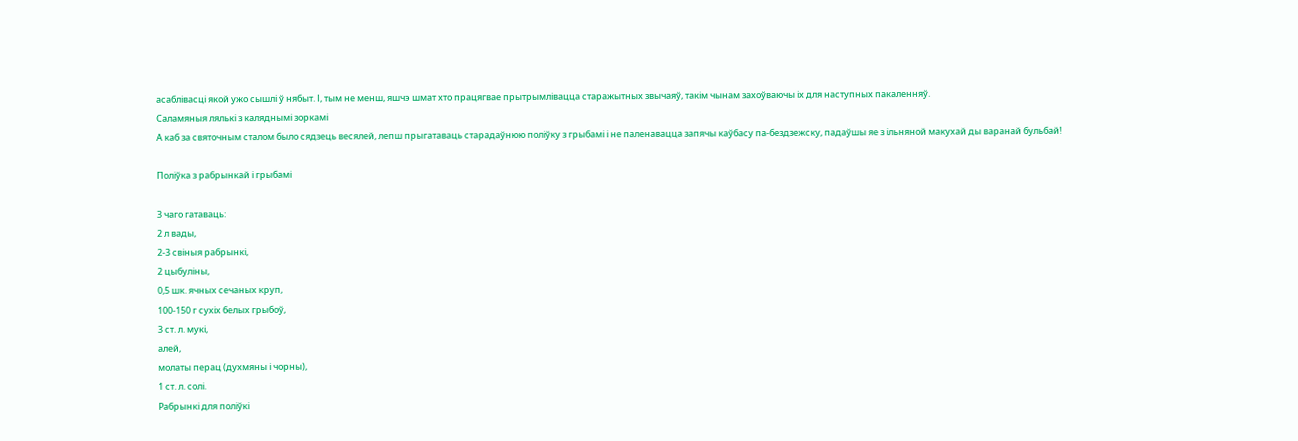асаблівасці якой ужо сышлі ў нябыт. І, тым не менш, яшчэ шмат хто працягвае прытрымлівацца старажытных звычаяў, такім чынам захоўваючы іх для наступных пакаленняў.
Саламяныя лялькі з каляднымі зоркамі
А каб за святочным сталом было сядзець весялей, лепш прыгатаваць старадаўнюю поліўку з грыбамі і не паленавацца запячы каўбасу па-бездзежску, падаўшы яе з ільняной макухай ды варанай бульбай!

Поліўка з рабрынкай і грыбамі

З чаго гатаваць:
2 л вады,
2-3 свіныя рабрынкі,
2 цыбуліны,
0,5 шк. ячных сечаных круп,
100-150 г сухіх белых грыбоў,
3 ст. л. мукі,
алей,
молаты перац (духмяны і чорны),
1 ст. л. солі.
Рабрынкі для поліўкі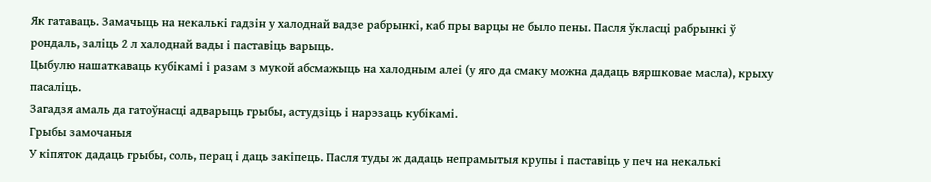Як гатаваць. Замачыць на некалькі гадзін у халоднай вадзе рабрынкі, каб пры варцы не было пены. Пасля ўкласці рабрынкі ў рондаль, заліць 2 л халоднай вады і паставіць варыць.
Цыбулю нашаткаваць кубікамі і разам з мукой абсмажыць на халодным алеі (у яго да смаку можна дадаць вяршковае масла), крыху пасаліць.
Загадзя амаль да гатоўнасці адварыць грыбы, астудзіць і нарэзаць кубікамі.
Грыбы замочаныя
У кіпяток дадаць грыбы, соль, перац і даць закіпець. Пасля туды ж дадаць непрамытыя крупы і паставіць у печ на некалькі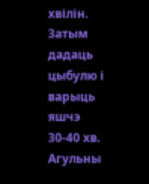хвілін. Затым дадаць цыбулю і варыць яшчэ 30-40 хв. Агульны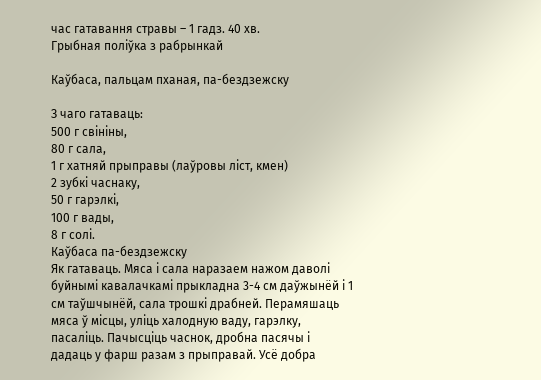час гатавання стравы – 1 гадз. 40 хв.
Грыбная поліўка з рабрынкай

Каўбаса, пальцам пханая, па-бездзежску

З чаго гатаваць:
500 г свініны,
80 г сала,
1 г хатняй прыправы (лаўровы ліст, кмен)
2 зубкі часнаку,
50 г гарэлкі,
100 г вады,
8 г солі.
Каўбаса па-бездзежску
Як гатаваць. Мяса і сала наразаем нажом даволі буйнымі кавалачкамі прыкладна 3-4 см даўжынёй і 1 см таўшчынёй, сала трошкі драбней. Перамяшаць мяса ў місцы, уліць халодную ваду, гарэлку, пасаліць. Пачысціць часнок, дробна пасячы і дадаць у фарш разам з прыправай. Усё добра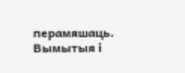перамяшаць.
Вымытыя і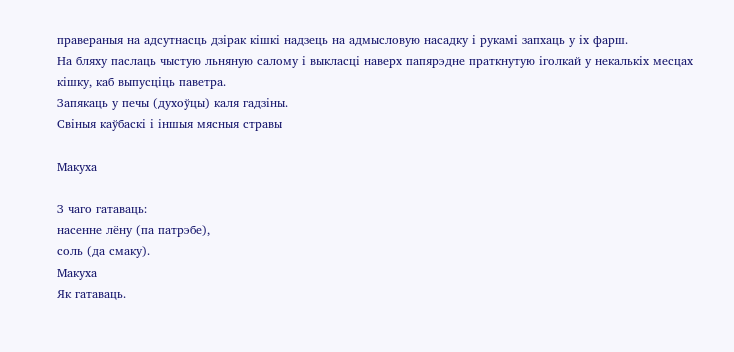правераныя на адсутнасць дзірак кішкі надзець на адмысловую насадку і рукамі запхаць у іх фарш.
На бляху паслаць чыстую льняную салому і выкласці наверх папярэдне праткнутую іголкай у некалькіх месцах кішку, каб выпусціць паветра.
Запякаць у печы (духоўцы) каля гадзіны.
Свіныя каўбаскі і іншыя мясныя стравы

Макуха

З чаго гатаваць:
насенне лёну (па патрэбе),
соль (да смаку).
Макуха
Як гатаваць.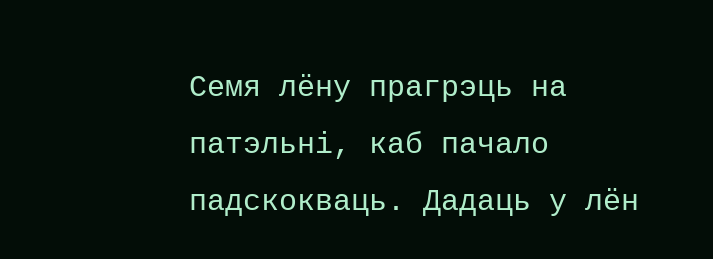Семя лёну прагрэць на патэльні, каб пачало падскокваць. Дадаць у лён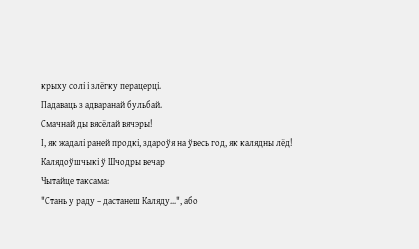крыху солі і злёгку перацерці.
Падаваць з адваранай бульбай.
Смачнай ды вясёлай вячэры!
І, як жадалі раней продкі, здароўя на ўвесь год, як калядны лёд!
Калядоўшчыкі ў Шчодры вечар
Чытайце таксама:
"Стань у раду – дастанеш Каляду…", або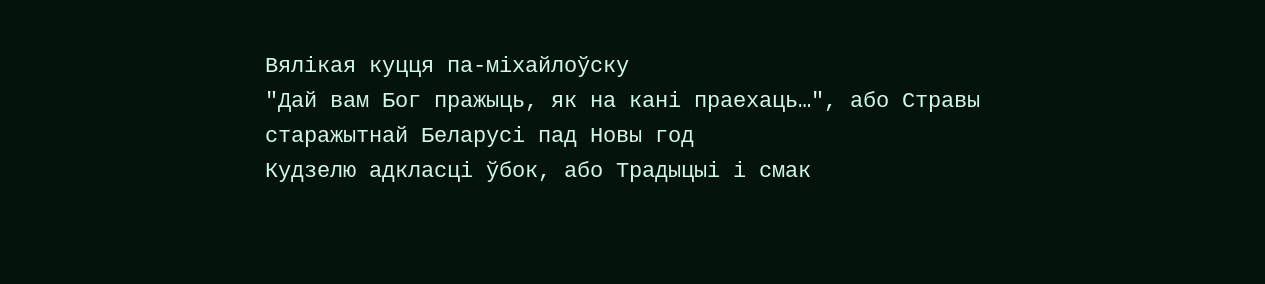Вялікая куцця па-міхайлоўску
"Дай вам Бог пражыць, як на кані праехаць…", або Стравы старажытнай Беларусі пад Новы год
Кудзелю адкласці ўбок, або Традыцыі і смак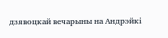дзявоцкай вечарыны на Андрэйкі